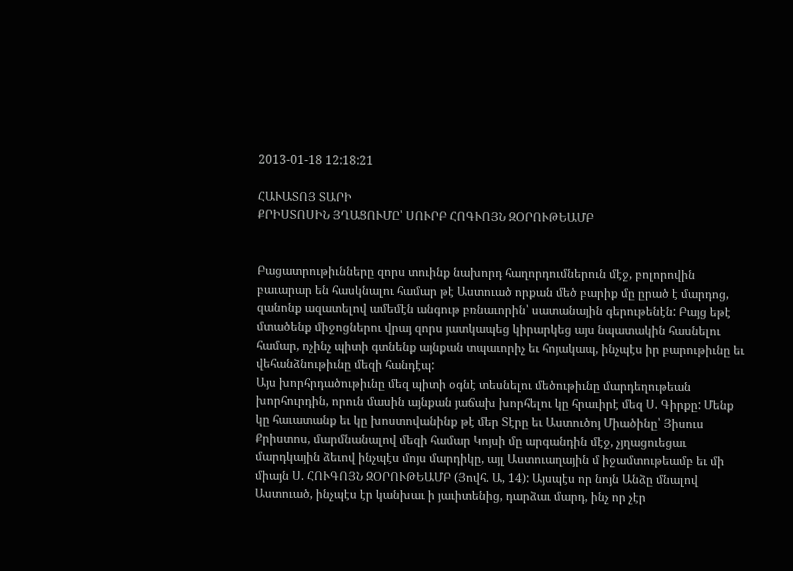2013-01-18 12:18:21

ՀԱՒԱՏՈՅ ՏԱՐԻ
ՔՐԻՍՏՈՍԻՆ ՅՂԱՑՈՒՄԸ՝ ՍՈՒՐԲ ՀՈԳՒՈՅՆ ԶՕՐՈՒԹԵԱՄԲ


Բացատրութիւնները զորս տուինք նախորդ հաղորդումներուն մէջ, բոլորովին բաւարար են հասկնալու համար թէ Աստուած որքան մեծ բարիք մը ըրած է մարդոց, զանոնք ազատելով ամեմէն անգութ բռնաւորին՝ սատանային գերութենէն: Բայց եթէ մտածենք միջոցներու վրայ զորս յատկապեց կիրարկեց այս նպատակին հասնելու համար, ոչինչ պիտի գտնենք այնքան տպաւորիչ եւ հոյակապ, ինչպէս իր բարութիւնը եւ վեհանձնութիւնը մեզի հանդէպ:
Այս խորհրդածութիւնը մեզ պիտի օգնէ տեսնելու մեծութիւնը մարդեղութեան խորհուրդին, որուն մասին այնքան յաճախ խորհելու կը հրաւիրէ մեզ Ս. Գիրքը: Մենք կը հաւատանք եւ կը խոստովանինք թէ մեր Տէրը եւ Աստուծոյ Միածինը՝ Յիսուս Քրիստոս, մարմնանալով մեզի համար Կոյսի մը արգանդին մէջ, չյղացուեցաւ մարդկային ձեւով ինչպէս մոյս մարդիկը, այլ Աստուաղային մ իջամտութեամբ եւ մի միայն Ս. ՀՈՒԳՈՅՆ ԶՕՐՈՒԹԵԱՄԲ (Յովհ. Ա, 14): Այսպէս որ նոյն Անձը մնալով Աստուած, ինչպէս էր կանխաւ ի յաւիտենից, դարձաւ մարդ, ինչ որ չէր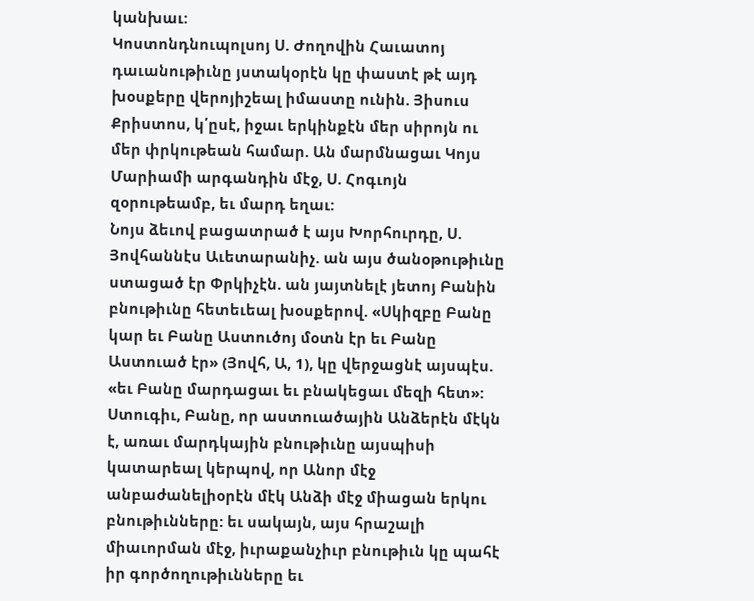կանխաւ:
Կոստոնդնուպոլսոյ Ս. Ժողովին Հաւատոյ դաւանութիւնը յստակօրէն կը փաստէ թէ այդ խօսքերը վերոյիշեալ իմաստը ունին. Յիսուս Քրիստոս, կ՛ըսէ, իջաւ երկինքէն մեր սիրոյն ու մեր փրկութեան համար. Ան մարմնացաւ Կոյս Մարիամի արգանդին մէջ, Ս. Հոգւոյն զօրութեամբ, եւ մարդ եղաւ:
Նոյս ձեւով բացատրած է այս Խորհուրդը, Ս. Յովհաննէս Աւետարանիչ. ան այս ծանօթութիւնը ստացած էր Փրկիչէն. ան յայտնելէ յետոյ Բանին բնութիւնը հետեւեալ խօսքերով. «Սկիզբը Բանը կար եւ Բանը Աստուծոյ մօտն էր եւ Բանը Աստուած էր» (Յովհ, Ա, 1), կը վերջացնէ այսպէս. «եւ Բանը մարդացաւ եւ բնակեցաւ մեզի հետ»: Ստուգիւ, Բանը, որ աստուածային Անձերէն մէկն է, առաւ մարդկային բնութիւնը այսպիսի կատարեալ կերպով, որ Անոր մէջ անբաժանելիօրէն մէկ Անձի մէջ միացան երկու բնութիւնները: եւ սակայն, այս հրաշալի միաւորման մէջ, իւրաքանչիւր բնութիւն կը պահէ իր գործողութիւնները եւ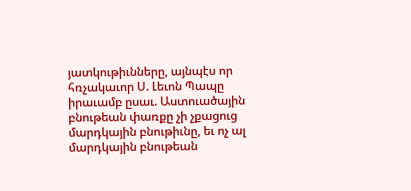յատկութիւնները, այնպէս որ հռչակաւոր Ս. Լեւոն Պապը իրաւամբ ըսաւ. Աստուածային բնութեան փառքը չի չքացուց մարդկային բնութիւնը, եւ ոչ ալ մարդկային բնութեան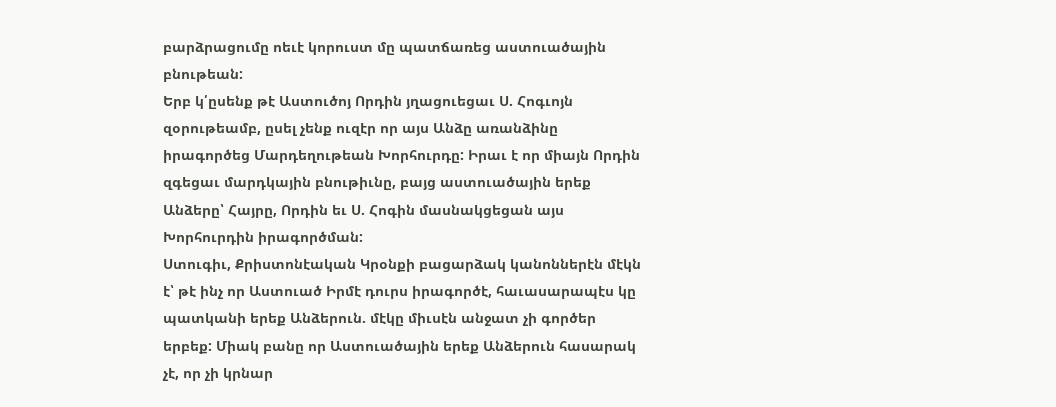բարձրացումը ոեւէ կորուստ մը պատճառեց աստուածային բնութեան:
Երբ կ՛ըսենք թէ Աստուծոյ Որդին յղացուեցաւ Ս. Հոգւոյն զօրութեամբ, ըսել չենք ուզէր որ այս Անձը առանձինը իրագործեց Մարդեղութեան Խորհուրդը: Իրաւ է որ միայն Որդին զգեցաւ մարդկային բնութիւնը, բայց աստուածային երեք Անձերը՝ Հայրը, Որդին եւ Ս. Հոգին մասնակցեցան այս Խորհուրդին իրագործման:
Ստուգիւ, Քրիստոնէական Կրօնքի բացարձակ կանոններէն մէկն է՝ թէ ինչ որ Աստուած Իրմէ դուրս իրագործէ, հաւասարապէս կը պատկանի երեք Անձերուն. մէկը միւսէն անջատ չի գործեր երբեք: Միակ բանը որ Աստուածային երեք Անձերուն հասարակ չէ, որ չի կրնար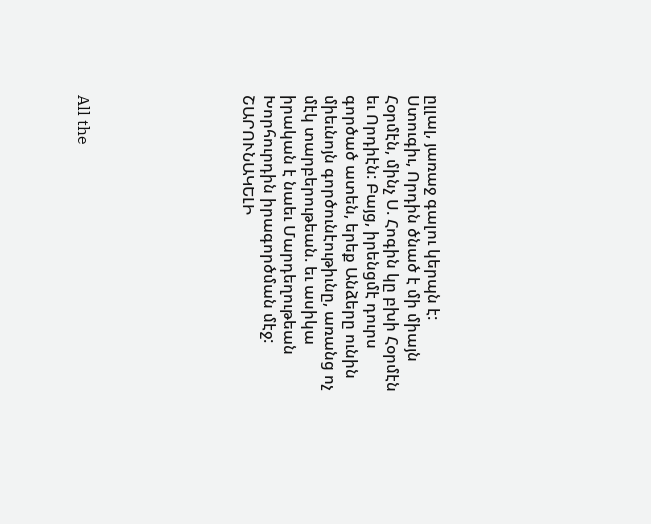ըլլալ, յառաջ գալու կերպն է: Ստուգիւ, Որդին ծնած է մի միայն Հօրմէն, մինչ Ս. Հոգին կը բխի Հօրմէն եւ Որդիէն: Բայց, իրենցմէ դուրս գործած ատեն, երեք Անձերը ունին միեւնոյն գործունէութիւնը, առանց ոչ մէկ տարբերութեան. եւ ասիկա իրական է նաեւ Մարդեղութեան Խորհուրդին իրագործման մէջ:
ՇԱՐՈՒՆԱԿԵԼԻ







All the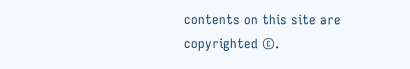contents on this site are copyrighted ©.